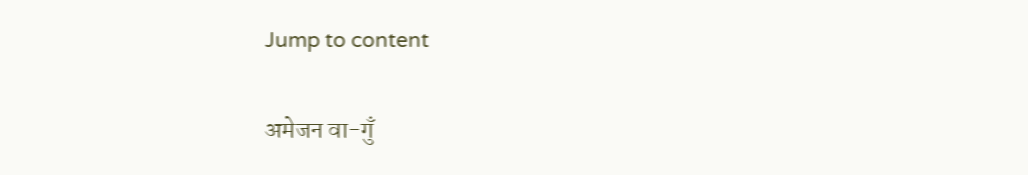Jump to content

अमेजन वा-गुँ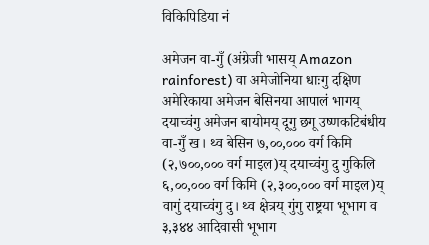विकिपिडिया नं

अमेजन वा-गुँ (अंग्रेजी भासय् Amazon rainforest) वा अमेजोनिया धाःगु दक्षिण अमेरिकाया अमेजन बेसिनया आपालं भागय् दयाच्वंगु अमेजन बायोमय् दूगु छगू उष्णकटिबंधीय वा-गुँ ख। थ्व बेसिन ७,००,००० वर्ग किमि (२,७००,००० वर्ग माइल)य् दयाच्वंगु दु गुकिलि ६,००,००० वर्ग किमि (२,३००,००० वर्ग माइल)य् वागुं दयाच्वंगु दु। थ्व क्षेत्रय् गुंगु राष्ट्रया भूभाग व ३,३४४ आदिवासी भूभाग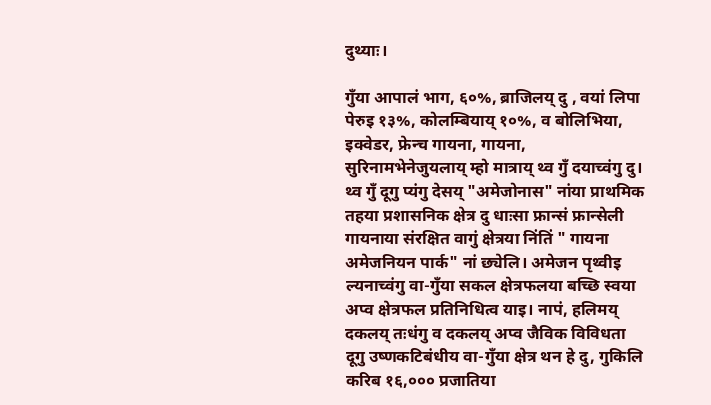दुथ्याः।

गुँया आपालं भाग, ६०%, ब्राजिलय् दु , वयां लिपा पेरुइ १३%, कोलम्बियाय् १०%, व बोलिभिया, इक्वेडर, फ्रेन्च गायना, गायना, सुरिनामभेनेजुयलाय् म्हो मात्राय् थ्व गुँ दयाच्वंगु दु। थ्व गुँ दूगु प्यंगु देसय् "अमेजोनास" नांया प्राथमिक तहया प्रशासनिक क्षेत्र दु धाःसा फ्रान्सं फ्रान्सेली गायनाया संरक्षित वागुं क्षेत्रया निंतिं " गायना अमेजनियन पार्क" नां छ्येलि। अमेजन पृथ्वीइ ल्यनाच्वंगु वा-गुँया सकल क्षेत्रफलया बच्छि स्वया अप्व क्षेत्रफल प्रतिनिधित्व याइ। नापं, हलिमय् दकलय् तःधंगु व दकलय् अप्व जैविक विविधता दूगु उष्णकटिबंधीय वा-गुँया क्षेत्र थन हे दु, गुकिलि करिब १६,००० प्रजातिया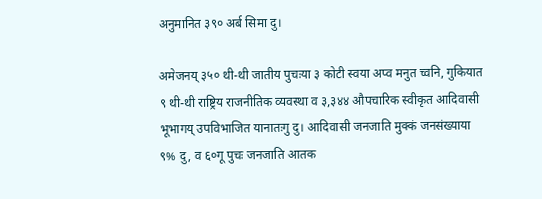अनुमानित ३९० अर्ब सिमा दु।

अमेजनय् ३५० थी-थी जातीय पुचःया ३ कोटी स्वया अप्व मनुत च्वनि, गुकियात ९ थी-थी राष्ट्रिय राजनीतिक व्यवस्था व ३,३४४ औपचारिक स्वीकृत आदिवासी भूभागय् उपविभाजित यानातःगु दु। आदिवासी जनजाति मुक्कं जनसंख्याया ९% दु, व ६०गू पुचः जनजाति आतक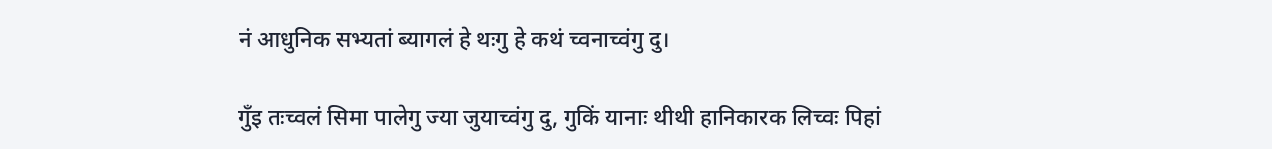नं आधुनिक सभ्यतां ब्यागलं हे थःगु हे कथं च्वनाच्वंगु दु।

गुँइ तःच्वलं सिमा पालेगु ज्या जुयाच्वंगु दु, गुकिं यानाः थीथी हानिकारक लिच्वः पिहां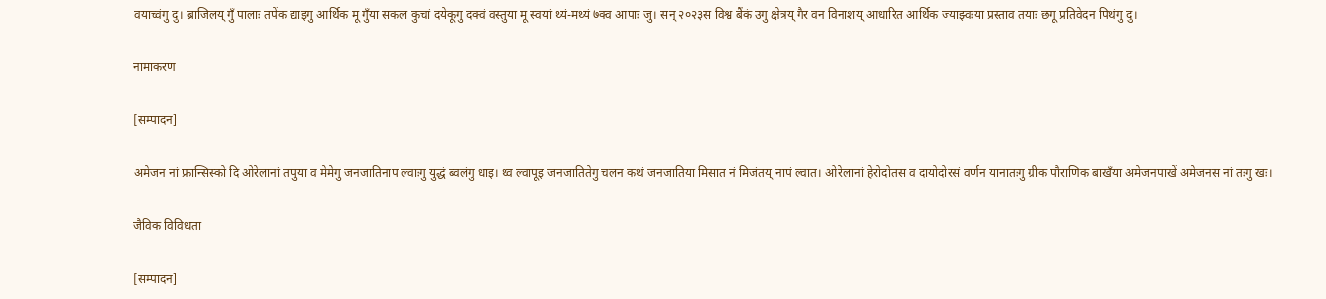वयाच्वंगु दु। ब्राजिलय् गुँ पालाः तपेंक द्याइगु आर्थिक मू गुँया सकल कुचां दयेकूगु दक्वं वस्तुया मू स्वयां थ्यं-मथ्यं ७क्व आपाः जु। सन् २०२३स विश्व बैंकं उगु क्षेत्रय् गैर वन विनाशय् आधारित आर्थिक ज्याझ्वःया प्रस्ताव तयाः छगू प्रतिवेदन पिथंगु दु।

नामाकरण

[सम्पादन]

अमेजन नां फ्रान्सिस्को दि ओरेलानां तपुया व मेमेगु जनजातिनाप ल्वाःगु युद्धं ब्वलंगु धाइ। थ्व ल्वापूइ जनजातितेगु चलन कथं जनजातिया मिसात नं मिजंतय् नापं ल्वात। ओरेलानां हेरोदोतस व दायोदोरसं वर्णन यानातःगु ग्रीक पौराणिक बाखँया अमेजनपाखें अमेजनस नां तःगु खः।

जैविक विविधता

[सम्पादन]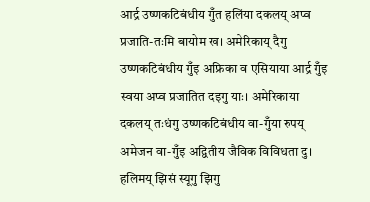आर्द्र उष्णकटिबंधीय गुँत हलिंया दकलय् अप्व प्रजाति-तःमि बायोम ख। अमेरिकाय् दैगु उष्णकटिबंधीय गुँइ अफ्रिका व एसियाया आर्द्र गुँइ स्वया अप्व प्रजातित दइगु याः। अमेरिकाया दकलय् तःधंगु उष्णकटिबंधीय वा-गुँया रुपय् अमेजन वा-गुँइ अद्वितीय जैविक विविधता दु। हलिमय् झिसं स्यूगु झिगु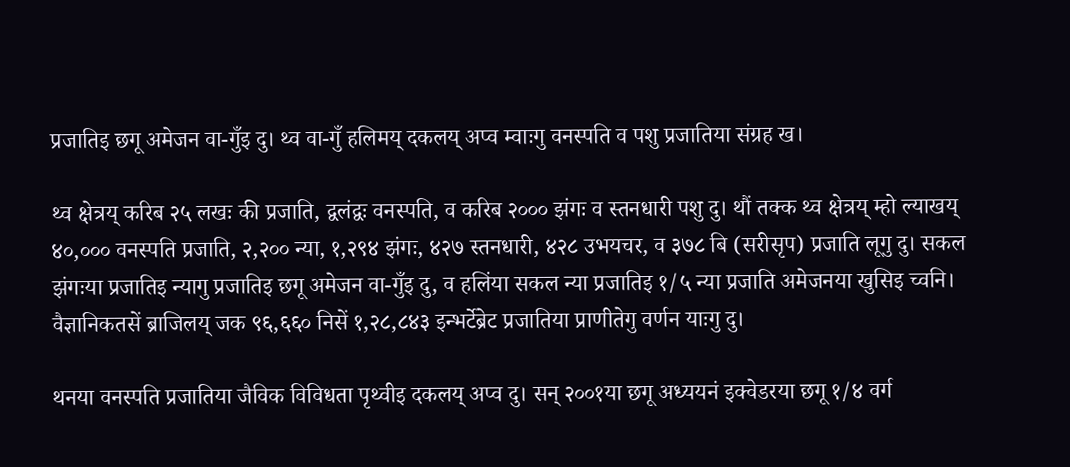प्रजातिइ छगू अमेजन वा-गुँइ दु। थ्व वा-गुँ हलिमय् दकलय् अप्व म्वाःगु वनस्पति व पशु प्रजातिया संग्रह ख।

थ्व क्षेत्रय् करिब २५ लखः की प्रजाति, द्वलंद्वः वनस्पति, व करिब २००० झंगः व स्तनधारी पशु दु। थौं तक्क थ्व क्षेत्रय् म्हो ल्याखय् ४०,००० वनस्पति प्रजाति, २,२०० न्या, १,२९४ झंगः, ४२७ स्तनधारी, ४२८ उभयचर, व ३७८ बि (सरीसृप) प्रजाति लूगु दु। सकल झंगःया प्रजातिइ न्यागु प्रजातिइ छगू अमेजन वा-गुँइ दु, व हलिंया सकल न्या प्रजातिइ १/५ न्या प्रजाति अमेजनया खुसिइ च्वनि। वैज्ञानिकतसें ब्राजिलय् जक ९६,६६० निसें १,२८,८४३ इन्भर्टेब्रेट प्रजातिया प्राणीतेगु वर्णन याःगु दु।

थनया वनस्पति प्रजातिया जैविक विविधता पृथ्वीइ दकलय् अप्व दु। सन् २००१या छगू अध्ययनं इक्वेडरया छगू १/४ वर्ग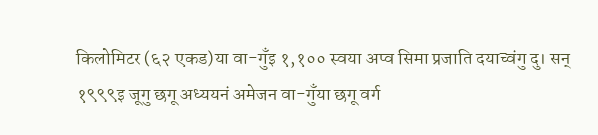किलोमिटर (६२ एकड)या वा-गुँइ १,१०० स्वया अप्व सिमा प्रजाति दयाच्वंगु दु। सन् १९९९इ जूगु छगू अध्ययनं अमेजन वा-गुँया छगू वर्ग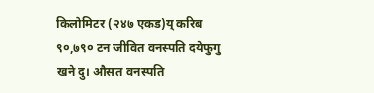किलोमिटर (२४७ एकड)य् करिब ९०,७९० टन जीवित वनस्पति दयेफुगु खने दु। औसत वनस्पति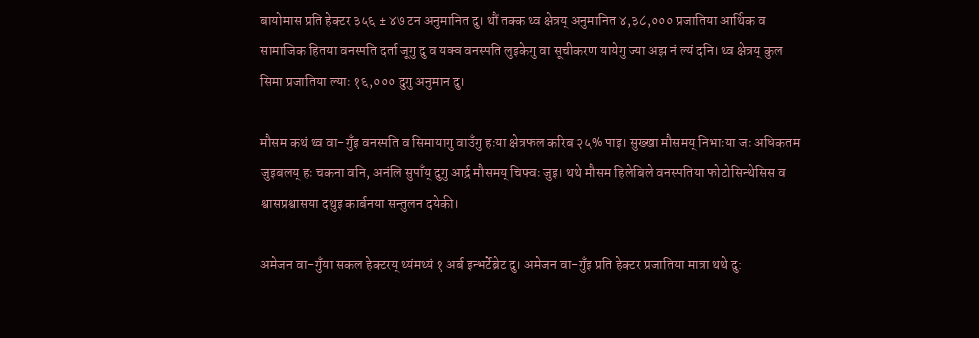बायोमास प्रति हेक्टर ३५६ ± ४७ टन अनुमानित दु। थौं तक्क थ्व क्षेत्रय् अनुमानित ४,३८,००० प्रजातिया आर्थिक व सामाजिक हितया वनस्पति दर्ता जूगु दु व यक्व वनस्पति लुइकेगु वा सूचीकरण यायेगु ज्या अझ नं ल्यं दनि। थ्व क्षेत्रय् कुल सिमा प्रजातिया ल्याः १६,००० दुगु अनुमान दु।

मौसम कथं थ्व वा-गुँइ वनस्पति व सिमायागु वाउँगु हःया क्षेत्रफल करिब २५% पाइ। सुख्खा मौसमय् निभाःया जः अधिकतम जुइबलय् हः चकना वनि, अनंलि सुपाँय् दुगु आर्द्र मौसमय् चिफ्वः जुइ। थथे मौसम हिलेबिले वनस्पतिया फोटोसिन्थेसिस व श्वासप्रश्वासया दथुइ कार्बनया सन्तुलन दयेकी।

अमेजन वा-गुँया सकल हेक्टरय् थ्यंमथ्यं १ अर्ब इन्भर्टेब्रेट दु। अमेजन वा-गुँइ प्रति हेक्टर प्रजातिया मात्रा थथे दु: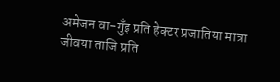अमेजन वा-गुँइ प्रति हेक्टर प्रजातिया मात्रा
जीवया ताजि प्रति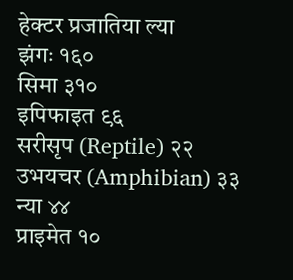हेक्टर प्रजातिया ल्या
झंगः १६०
सिमा ३१०
इपिफाइत ९६
सरीसृप (Reptile) २२
उभयचर (Amphibian) ३३
न्या ४४
प्राइमेत १०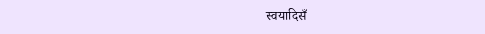स्वयादिसँ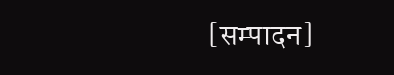[सम्पादन]